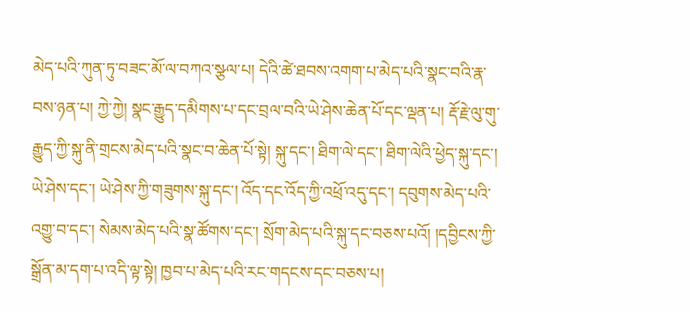མེད་པའི་ཀུན་ཏུ་བཟང་མོ་ལ་བཀའ་སྩལ་པ། དེའི་ཚེ་ཐབས་འགག་པ་མེད་པའི་སྣང་བའི་རྣ་བས་ཉན་པ། ཀྱེ་ཀྱེ། སྣང་རྒྱུད་དམིགས་པ་དང་བྲལ་བའི་ཡེ་ཤེས་ཆེན་པོ་དང་ལྡན་པ། རྡོ་རྗེ་ལུ་གུ་རྒྱུད་ཀྱི་སྐུ་ནི་གྲངས་མེད་པའི་སྣང་བ་ཆེན་པོ་སྟེ། སྐུ་དང་། ཐིག་ལེ་དང་། ཐིག་ལེའི་ཕྱེད་སྐུ་དང་། ཡེ་ཤེས་དང་། ཡེ་ཤེས་ཀྱི་གཟུགས་སྐུ་དང་། འོད་དང་འོད་ཀྱི་འཕྲོ་འདུ་དང་། དབུགས་མེད་པའི་འགྱུ་བ་དང་། སེམས་མེད་པའི་སྣ་ཚོགས་དང་། སྲོག་མེད་པའི་སྐུ་དང་བཅས་པའོ། །དབྱིངས་ཀྱི་སྒྲོན་མ་དག་པ་འདི་ལྟ་སྟེ། ཁྱབ་པ་མེད་པའི་རང་གདངས་དང་བཅས་པ།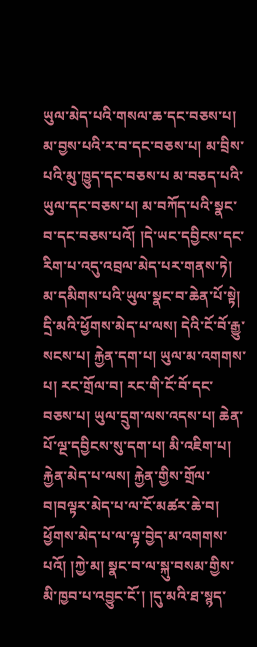ཡུལ་མེད་པའི་གསལ་ཆ་དང་བཅས་པ། མ་བྱས་པའི་ར་བ་དང་བཅས་པ། མ་བྲིས་པའི་མུ་ཁྱུད་དང་བཅས་པ མ་བཅད་པའི་ཡུལ་དང་བཅས་པ། མ་བཀོད་པའི་སྣང་བ་དང་བཅས་པའོ། །དེ་ཡང་དབྱིངས་དང་རིག་པ་འདུ་འབྲལ་མེད་པར་གནས་ཏེ། མ་དམིགས་པའི་ཡུལ་སྣང་བ་ཆེན་པོ་སྟེ། དྲི་མའི་ཕྱོགས་མེད་པ་ལས། དེའི་ངོ་བོ་རྒྱུ་སངས་པ། རྐྱེན་དག་པ། ཡུལ་མ་འགགས་པ། རང་གྲོལ་བ། རང་གི་ངོ་བོ་དང་བཅས་པ། ཡུལ་དྲུག་ལས་འདས་པ། ཆེན་པོ་ལྔ་དབྱིངས་སུ་དག་པ། མི་འཇིག་པ། རྐྱེན་མེད་པ་ལས། རྐྱེན་གྱིས་གྲོལ་བ།བལྟར་མེད་པ་ལ་ངོ་མཚར་ཆེ་བ། ཕྱོགས་མེད་པ་ལ་ལྟ་བྱེད་མ་འགགས་པའོ། །ཀྱེ་མ། སྣང་བ་ལ་སྐུ་བསམ་གྱིས་མི་ཁྱབ་པ་འབྱུང་ངོ་། །དུ་མའི་ཐ་སྙད་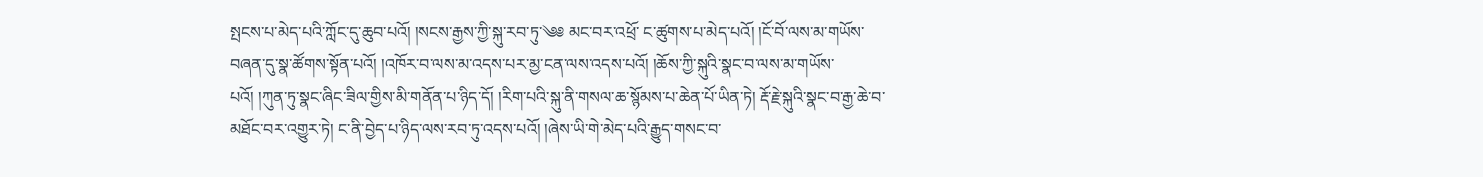སྤངས་པ་མེད་པའི་ཀློང་དུ་ཆུབ་པའོ། །སངས་རྒྱས་ཀྱི་སྐུ་རབ་ཏུ་༄༅ མང་བར་འཕྲོ་ ང་ཚུགས་པ་མེད་པའོ། །ངོ་བོ་ལས་མ་གཡོས་བཞན་དུ་སྣ་ཚོགས་སྟོན་པའོ། །འཁོར་བ་ལས་མ་འདས་པར་མྱ་ངན་ལས་འདས་པའོ། །ཆོས་ཀྱི་སྐུའི་སྣང་བ་ལས་མ་གཡོས་པའོ། །ཀུན་ཏུ་སྣང་ཞིང་ཟིལ་གྱིས་མི་གནོན་པ་ཉིད་དོ། །རིག་པའི་སྐུ་ནི་གསལ་ཆ་སྙོམས་པ་ཆེན་པོ་ཡིན་ཏེ། རྡོ་རྗེ་སྐུའི་སྣང་བ་རྒྱ་ཆེ་བ་མཐོང་བར་འགྱུར་ཏེ། ང་ནི་བྱེད་པ་ཉིད་ལས་རབ་ཏུ་འདས་པའོ། །ཞེས་ཡི་གེ་མེད་པའི་རྒྱུད་གསང་བ་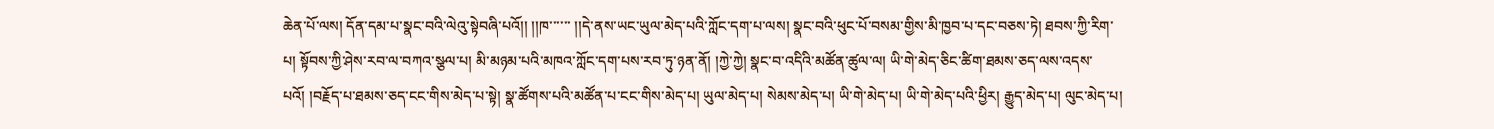ཆེན་པོ་ལས། དོན་དམ་པ་སྣང་བའི་ལེའུ་སྟེབཞི་པའོ།། །།ཁ་་་་་་ །།དེ་ནས་ཡང་ཡུལ་མེད་པའི་ཀློང་དག་པ་ལས། སྣང་བའི་ཕུང་པོ་བསམ་གྱིས་མི་ཁྱབ་པ་དང་བཅས་ཏེ། ཐབས་ཀྱི་རིག་པ། སྟོབས་ཀྱི་ཤེས་རབ་ལ་བཀའ་སྩལ་པ། མི་མཉམ་པའི་མཁའ་ཀློང་དག་པས་རབ་ཏུ་ཉན་ནོ། །ཀྱེ་ཀྱེ། སྣང་བ་འདིའི་མཚོན་ཚུལ་ལ། ཡི་གེ་མེད་ཅིང་ཚིག་ཐམས་ཅད་ལས་འདས་པའོ། །བརྗོད་པ་ཐམས་ཅད་ངང་གིས་མེད་པ་སྟེ། སྣ་ཚོགས་པའི་མཚོན་པ་ངང་གིས་མེད་པ། ཡུལ་མེད་པ། སེམས་མེད་པ། ཡི་གེ་མེད་པ། ཡི་གེ་མེད་པའི་ཕྱིར། རྒྱུད་མེད་པ། ལུང་མེད་པ།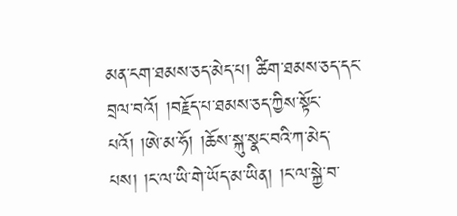མན་ངག་ཐམས་ཅད་མེད་པ། ཚིག་ཐམས་ཅད་དང་བྲལ་བའོ། །བརྗོད་པ་ཐམས་ཅད་ཀྱིས་སྟོང་པའོ། །ཨེ་མ་ཧོ། །ཆོས་སྐུ་སྣང་བའི་ཀ་མེད་པས། །ང་ལ་ཡི་གེ་ཡོད་མ་ཡིན། །ང་ལ་སྐྱེ་བ་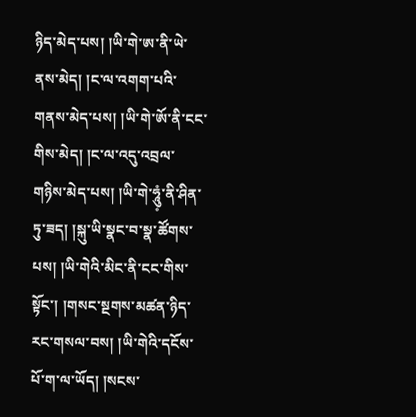ཉིད་མེད་པས། །ཡི་གེ་ཨ་ནི་ཡེ་ནས་མེད། །ང་ལ་འགག་པའི་གནས་མེད་པས། །ཡི་གེ་ཨོ་ནི་ངང་གིས་མེད། །ང་ལ་འདུ་འབྲལ་གཉིས་མེད་པས། །ཡི་གེ་ཧཱུཾ༷་ནི་ཤིན་ཏུ་ཟད། །སྐུ་ཡི་སྣང་བ་སྣ་ཚོགས་པས། །ཡི་གེའི་མིང་ནི་ངང་གིས་སྟོང་། །གསང་སྔགས་མཚན་ཉིད་རང་གསལ་བས། །ཡི་གེའི་དངོས་པོ་ག་ལ་ཡོད། །སངས་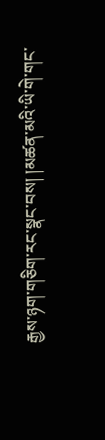རྒྱས་ཉག་གཅིག་རང་སྣང་བས། །མཚན་མའི་ཡི་གེ་གང་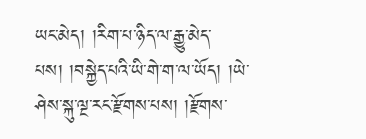ཡང་མེད། །རིག་པ་ཉིད་ལ་རྒྱུ་མེད་པས། །བསྐྱེད་པའི་ཡི་གེ་ག་ལ་ཡོད། །ཡེ་ཤེས་སྐུ་ལྔ་རང་རྫོགས་པས། །རྫོགས་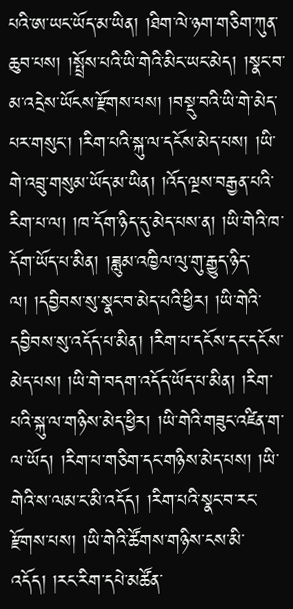པའི་ཨ་ཡང་ཡོད་མ་ཡིན། །ཐིག་ལེ་ཉག་གཅིག་ཀུན་ཆུབ་པས། །སྤྲོས་པའི་ཡི་གེའི་མིང་ཡང་མེད། །སྣང་བ་མ་འདྲེས་ཡོངས་རྫོགས་པས། །བསྡུ་བའི་ཡི་གེ་མེད་པར་གསུང་། །རིག་པའི་སྐུ་ལ་དངོས་མེད་པས། །ཡི་གེ་འབྲུ་གསུམ་ཡོད་མ་ཡིན། །འོད་ལྔས་བརྒྱན་པའི་རིག་པ་ལ། །ཁ་དོག་ཉིད་དུ་མེད་པས་ན། །ཡི་གེའི་ཁ་དོག་ཡོད་པ་མིན། །ཟླུམ་འཁྱིལ་ལུ་གུ་རྒྱུད་ཉིད་ལ། །དབྱིབས་སུ་སྣང་བ་མེད་པའི་ཕྱིར། །ཡི་གེའི་དབྱིབས་སུ་འདོད་པ་མིན། །རིག་པ་དངོས་དང་དངོས་མེད་པས། །ཡི་གེ་བདག་འདོད་ཡོད་པ་མིན། །རིག་པའི་སྐུ་ལ་གཉིས་མེད་ཕྱིར། །ཡི་གེའི་གཟུང་འཛིན་ག་ལ་ཡོད། །རིག་པ་གཅིག་དང་གཉིས་མེད་པས། །ཡི་གེའི་ས་ལམ་ང་མི་འདོད། །རིག་པའི་སྣང་བ་རང་རྫོགས་པས། །ཡི་གེའི་ཚོགས་གཉིས་ངས་མི་འདོད། །རང་རིག་དཔེ་མཚོན་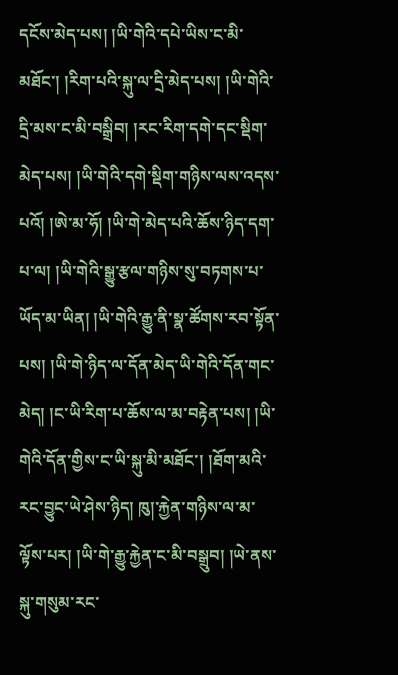དངོས་མེད་པས། །ཡི་གེའི་དཔེ་ཡིས་ང་མི་མཐོང་། །རིག་པའི་སྐུ་ལ་དྲི་མེད་པས། །ཡི་གེའི་དྲི་མས་ང་མི་བསྒྲིབ། །རང་རིག་དགེ་དང་སྡིག་མེད་པས། །ཡི་གེའི་དགེ་སྡིག་གཉིས་ལས་འདས་པའོ། །ཨེ་མ་ཧོ། །ཡི་གེ་མེད་པའི་ཆོས་ཉིད་དག་པ་ལ། །ཡི་གེའི་སྒྱུ་རྩལ་གཉིས་སུ་བཏགས་པ་ཡོད་མ་ཡིན། །ཡི་གེའི་རྒྱུ་ནི་སྣ་ཚོགས་རབ་སྟོན་པས། །ཡི་གེ་ཉིད་ལ་དོན་མེད་ཡི་གེའི་དོན་གང་མེད། །ང་ཡི་རིག་པ་ཆོས་ལ་མ་བརྟེན་པས། །ཡི་གེའི་དོན་གྱིས་ང་ཡི་སྐུ་མི་མཐོང་། །ཐོག་མའི་རང་བྱུང་ཡེ་ཤེས་ཉིད། ཁུ།་རྐྱེན་གཉིས་ལ་མ་ལྟོས་པར། །ཡི་གེ་རྒྱུ་རྐྱེན་ང་མི་བསྒྲུབ། །ཡེ་ནས་སྐུ་གསུམ་རང་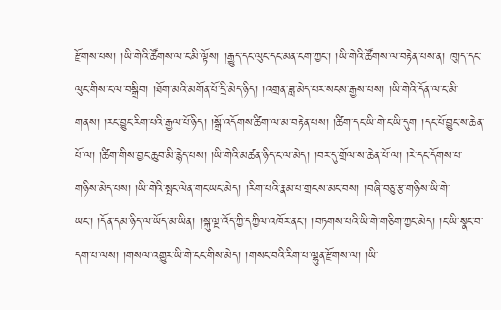རྫོགས་པས། །ཡི་གེའི་ཚོགས་ལ་ང་མི་ལྟོས། །རྒྱུད་དང་ལུང་དང་མན་ངག་ཀྱང་། །ཡི་གེའི་ཚོགས་ལ་བརྟེན་པས་ན། ཁུ།ད་དང་ལུང་གིས་ང་ལ་བསྒྲིབ། །ཐོག་མའི་མགོན་པོ་དྲི་མེད་ཉིད། །འགྲན་ཟླ་མེད་པར་སངས་རྒྱས་པས། །ཡི་གེའི་དོན་ལ་ང་མི་གནས། །རང་བྱུང་རིག་པའི་རྒྱལ་པོ་ཉིད། །སྒྲོ་འདོགས་ཚིག་ལ་མ་བརྟེན་པས། །ཚིག་དང་ཡི་གེ་ང་ཡི་དུག །དང་པོ་བྱུང་ས་ཆེན་པོ་ལ། །ཚིག་གིས་བྱང་ཆུབ་མི་རྙེད་པས། །ཡི་གེའི་མཚན་ཉིད་ང་ལ་མེད། །བར་དུ་གྲོལ་ས་ཆེན་པོ་ལ། །རེ་དང་དོགས་པ་གཉིས་མེད་པས། །ཡི་གེའི་སྤང་ལེན་གང་ཡང་མེད། །རིག་པའི་རྣམ་པ་གྲངས་མང་བས། །བཞི་བཅུ་རྩ་གཉིས་ཡི་གེ་ཡང་། །དོན་དམ་ཉིད་ལ་ཡོད་མ་ཡིན། །སྐུ་ལྔ་འོད་ཀྱི་དཀྱིལ་འཁོར་ནང་། །བཏགས་པའི་ཡི་གེ་གཅིག་ཀྱང་མེད། །ང་ཡི་སྣང་བ་དག་པ་ལས། །གསལ་འགྱུར་ཡི་གེ་ངང་གིས་མེད། །གསང་བའི་རིག་པ་ལྷུན་རྫོགས་ལ། །ཡི་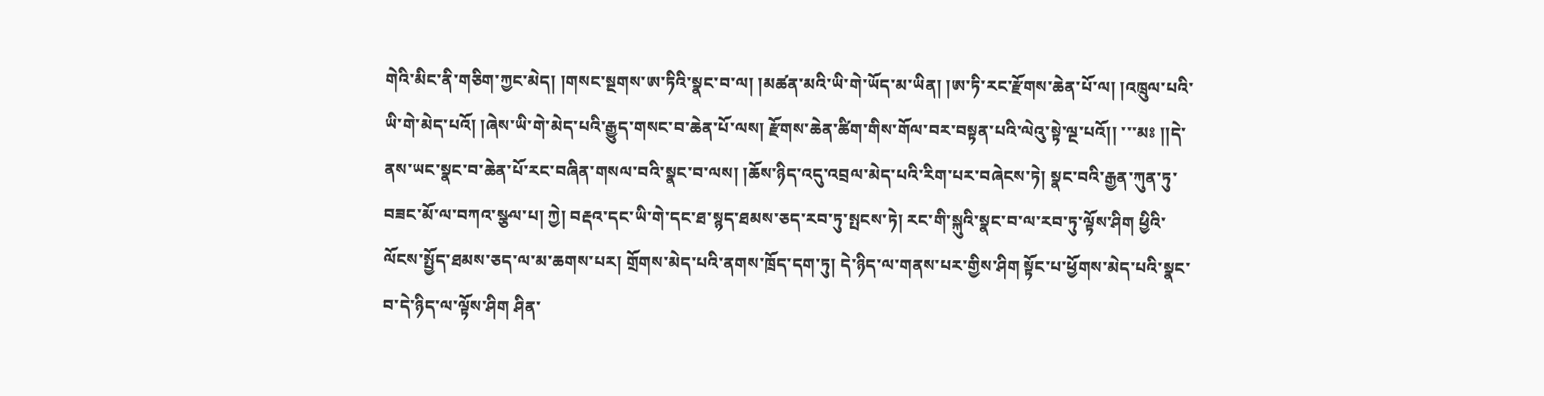གེའི་མིང་ནི་གཅིག་ཀྱང་མེད། །གསང་སྔགས་ཨ་ཏིའི་སྣང་བ་ལ། །མཚན་མའི་ཡི་གེ་ཡོད་མ་ཡིན། །ཨ་ཏི་རང་རྫོགས་ཆེན་པོ་ལ། །འཁྲུལ་པའི་ཡི་གེ་མེད་པའོ། །ཞེས་ཡི་གེ་མེད་པའི་རྒྱུད་གསང་བ་ཆེན་པོ་ལས། རྫོགས་ཆེན་ཚིག་གིས་གོལ་བར་བསྟན་པའི་ལེའུ་སྟེ་ལྔ་པའོ།། ་་་མཿ །།དེ་ནས་ཡང་སྣང་བ་ཆེན་པོ་རང་བཞིན་གསལ་བའི་སྣང་བ་ལས། །ཆོས་ཉིད་འདུ་འབྲལ་མེད་པའི་རིག་པར་བཞེངས་ཏེ། སྣང་བའི་རྒྱན་ཀུན་ཏུ་བཟང་མོ་ལ་བཀའ་སྩལ་པ། ཀྱེ། བརྡའ་དང་ཡི་གེ་དང་ཐ་སྙད་ཐམས་ཅད་རབ་ཏུ་སྤངས་ཏེ། རང་གི་སྐུའི་སྣང་བ་ལ་རབ་ཏུ་ལྟོས་ཤིག ཕྱིའི་ལོངས་སྤྱོད་ཐམས་ཅད་ལ་མ་ཆགས་པར། གྲོགས་མེད་པའི་ནགས་ཁྲོད་དག་ཏུ། དེ་ཉིད་ལ་གནས་པར་གྱིས་ཤིག སྟོང་པ་ཕྱོགས་མེད་པའི་སྣང་བ་དེ་ཉིད་ལ་ལྟོས་ཤིག ཤིན་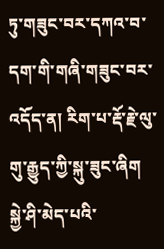ཏུ་གཟུང་བར་དཀའ་བ་དག་གི་གཞི་གཟུང་བར་འདོད་ན། རིག་པ་རྡོ་རྗེ་ལུ་གུ་རྒྱུད་ཀྱི་སྐུ་ཟུང་ཞིག སྐྱེ་ཤི་མེད་པའི་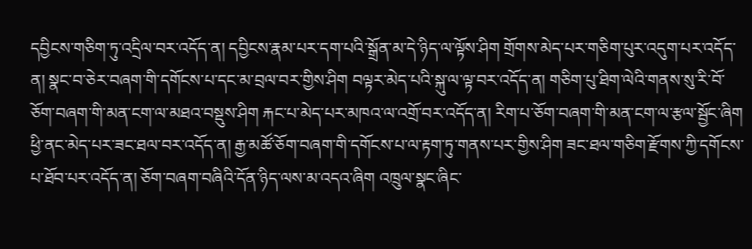དབྱིངས་གཅིག་ཏུ་འདྲིལ་བར་འདོད་ན། དབྱིངས་རྣམ་པར་དག་པའི་སྒྲོན་མ་དེ་ཉིད་ལ་ལྟོས་ཤིག གྲོགས་མེད་པར་གཅིག་པུར་འདུག་པར་འདོད་ན། སྣང་བ་ཅེར་བཞག་གི་དགོངས་པ་དང་མ་བྲལ་བར་གྱིས་ཤིག བལྟར་མེད་པའི་སྐུ་ལ་ལྟ་བར་འདོད་ན། གཅིག་པུ་ཐིག་ལེའི་གནས་སུ་རི་བོ་ཅོག་བཞག་གི་མན་ངག་ལ་མཐའ་བསྡུས་ཤིག རྐང་པ་མེད་པར་མཁའ་ལ་འགྲོ་བར་འདོད་ན། རིག་པ་ཅོག་བཞག་གི་མན་ངག་ལ་རྩལ་སྦྱོང་ཞིག ཕྱི་ནང་མེད་པར་ཟང་ཐལ་བར་འདོད་ན། རྒྱ་མཚོ་ཅོག་བཞག་གི་དགོངས་པ་ལ་རྟག་ཏུ་གནས་པར་གྱིས་ཤིག ཟང་ཐལ་གཅིག་རྫོགས་ཀྱི་དགོངས་པ་ཐོབ་པར་འདོད་ན། ཅོག་བཞག་བཞིའི་དོན་ཉིད་ལས་མ་འདའ་ཞིག འཁྲུལ་སྣང་ཞིང་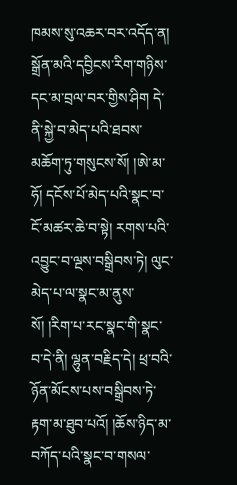ཁམས་སུ་འཆར་བར་འདོད་ན། སྒྲོན་མའི་དབྱིངས་རིག་གཉིས་དང་མ་བྲལ་བར་གྱིས་ཤིག དེ་ནི་སྐྱེ་བ་མེད་པའི་ཐབས་མཆོག་ཏུ་གསུངས་སོ། །ཨེ་མ་ཧོ། དངོས་པོ་མེད་པའི་སྣང་བ་ངོ་མཚར་ཆེ་བ་སྟེ། རགས་པའི་འབྱུང་བ་ལྔས་བསྒྲིབས་ཏེ། ལུང་མེད་པ་ལ་སྣང་མ་ནུས་སོ། །རིག་པ་རང་སྣང་གི་སྣང་བ་དེ་ནི། ལྷུན་བརྗིད་དེ། ཕྲ་བའི་ཉོན་མོངས་པས་བསྒྲིབས་ཏེ་རྟག་མ་ཐུབ་པའོ། །ཆོས་ཉིད་མ་བཀོད་པའི་སྣང་བ་གསལ་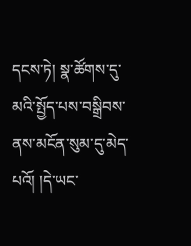དངས་ཏེ། སྣ་ཚོགས་དུ་མའི་སྤྱོད་པས་བསྒྲིབས་ནས་མངོན་སུམ་དུ་མེད་པའོ། །དེ་ཡང་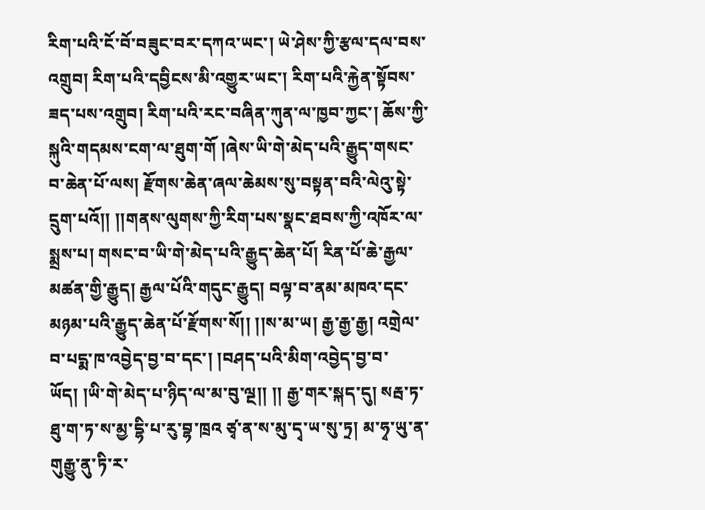རིག་པའི་ངོ་བོ་བཟུང་བར་དཀའ་ཡང་། ཡེ་ཤེས་ཀྱི་རྩལ་དལ་བས་འགྲུབ། རིག་པའི་དབྱིངས་མི་འགྱུར་ཡང་། རིག་པའི་རྐྱེན་སྟོབས་ཟད་པས་འགྲུབ། རིག་པའི་རང་བཞིན་ཀུན་ལ་ཁྱབ་ཀྱང་། ཆོས་ཀྱི་སྐུའི་གདམས་ངག་ལ་ཐུག་གོ །ཞེས་ཡི་གེ་མེད་པའི་རྒྱུད་གསང་བ་ཆེན་པོ་ལས། རྫོགས་ཆེན་ཞལ་ཆེམས་སུ་བསྟན་བའི་ལེའུ་སྟེ་དྲུག་པའོ།། །།གནས་ལུགས་ཀྱི་རིག་པས་སྣང་ཐབས་ཀྱི་འཁོར་ལ་སྨྲས་པ། གསང་བ་ཡི་གེ་མེད་པའི་རྒྱུད་ཆེན་པོ། རིན་པོ་ཆེ་རྒྱལ་མཚན་གྱི་རྒྱུད། རྒྱལ་པོའི་གདུང་རྒྱུད། བལྟ་བ་ནམ་མཁའ་དང་མཉམ་པའི་རྒྱུད་ཆེན་པོ་རྫོགས་སོ།། །།ས་མ་ཡ། རྒྱ་རྒྱ་རྒྱ། འགྲེལ་བ་པདྨ་ཁ་འབྱེད་བྱ་བ་དང་། །བཤད་པའི་མིག་འབྱེད་བྱ་བ་ཡོད། །ཡི་གེ་མེད་པ་ཉིད་ལ་མ་བུ་ལྔ།། །། རྒྱ་གར་སྐད་དུ། སརྦ་ཏ་ཐུ་ག་ཏ་ས་མྱ་དྷི་པ་རུ་བྷ་ཁྲའ ཙྭ་ན་ས་མུ་དྭ་ཡ་སུ་ཏྲ། མ་ཧྭ་ཡུ་ན་གུརྒྱུ་ནུ་ཏི་ར་